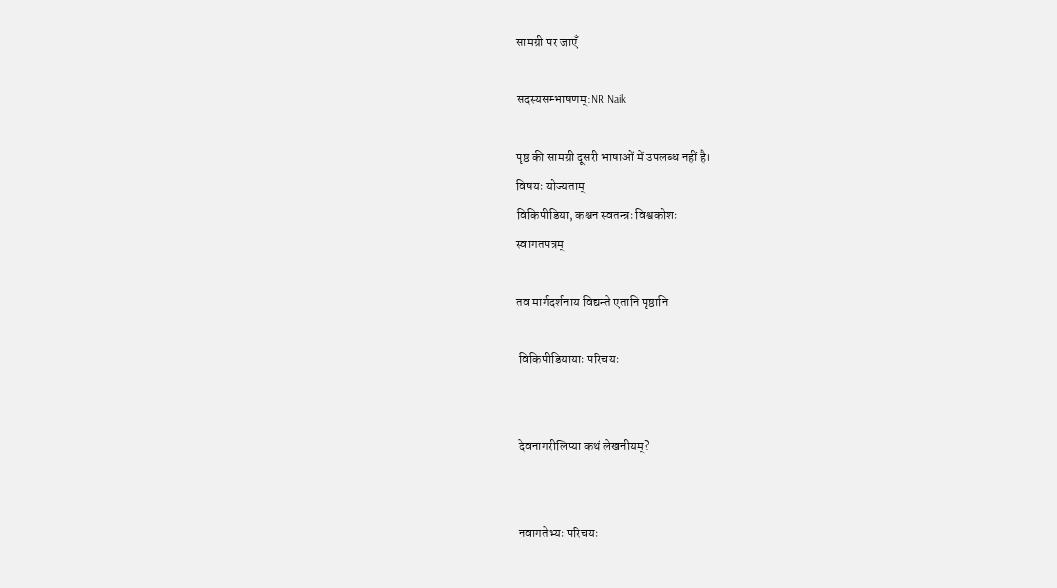सामग्री पर जाएँ

सदस्यसम्भाषणम्:NR Naik

पृष्ठ की सामग्री दूसरी भाषाओं में उपलब्ध नहीं है।
विषयः योज्यताम्
विकिपीडिया, कश्चन स्वतन्त्रः विश्वकोशः
स्वागतपत्रम्

तव मार्गदर्शनाय विद्यन्ते एतानि पृष्ठानि

 विकिपीडियायाः परिचयः


 देवनागरीलिप्या कथं लेखनीयम्?


 नवागतेभ्यः परिचयः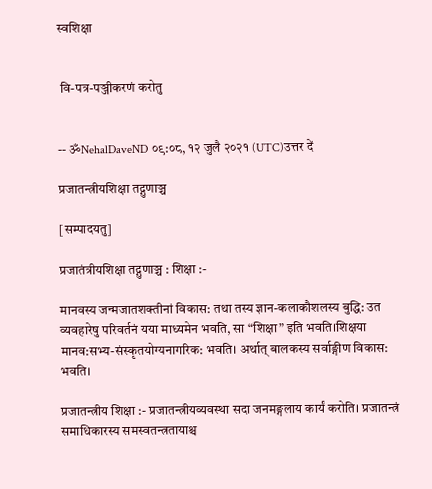स्वशिक्षा


 वि-पत्र-पञ्जीकरणं करोतु


-- ॐNehalDaveND ०९:०८, १२ जुलै २०२१ (UTC)उत्तर दें

प्रजातन्त्रीयशिक्षा तद्गुणाञ्च

[सम्पादयतु]

प्रजातंत्रीयशिक्षा तद्गुणाञ्च : शिक्षा :-

मानवस्य जन्मजातशक्तीनां विकास: तथा तस्य ज्ञान-कलाकौशलस्य बुद्धि: उत व्यवहारेषु परिवर्तनं यया माध्यमेन भवति, सा “शिक्षा” इति भवति।शिक्षया मानव:सभ्य-संस्कृतयोग्यनागरिक: भवति। अर्थात् बालकस्य सर्वाङ्गीण विकास: भवति।

प्रजातन्त्रीय शिक्षा :- प्रजातन्त्रीयव्यवस्था सदा जनमङ्गलाय कार्यं करोति। प्रजातन्त्रं समाधिकारस्य समस्वतन्त्रतायाश्च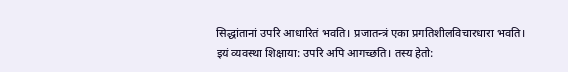सिद्धांतानां उपरि आधारितं भवति। प्रजातन्त्रं एका प्रगतिशीलविचारधारा भवति। इयं व्यवस्था शिक्षाया: उपरि अपि आगच्छति। तस्य हेतो: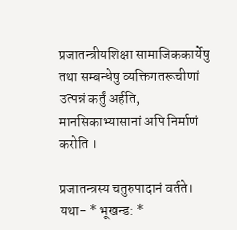प्रजातन्त्रीयशिक्षा सामाजिककार्येषु तथा सम्बन्धेषु व्यक्तिगतरूचीणां उत्पन्नं कर्तुं अर्हति, मानसिकाभ्यासानां अपि निर्माणं करोति ।

प्रजातन्त्रस्य चतुरुपादानं वर्तते। यथा- * भूखन्ड: *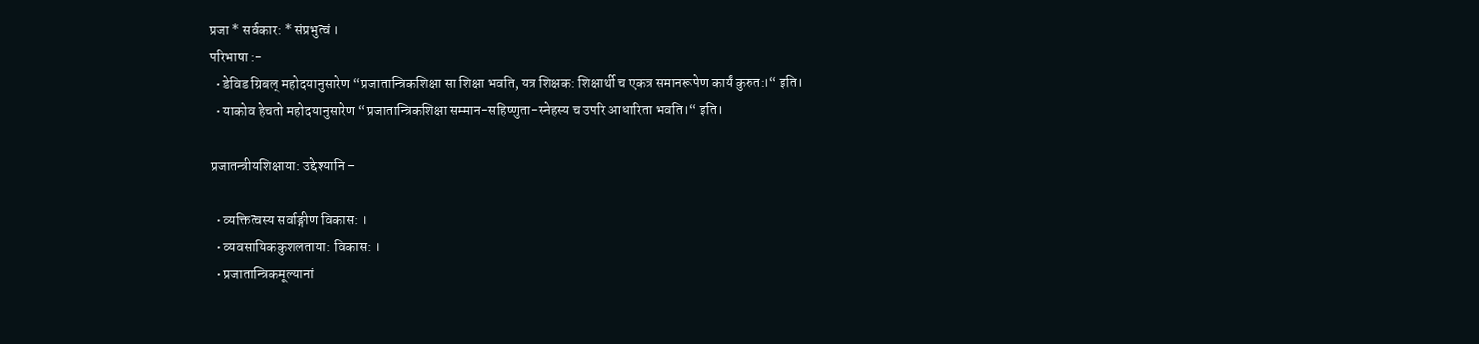प्रजा * सर्वकार: * संप्रभुत्वं ।
परिभाषा :-
  • डेविड ग्रिबल् महोदयानुसारेण “प्रजातान्त्रिकशिक्षा सा शिक्षा भवति, यत्र शिक्षक: शिक्षार्थी च एकत्र समानरूपेण कार्यं कुरुत:।“ इति।
  • याकोव हेचतो महोदयानुसारेण “प्रजातान्त्रिकशिक्षा सम्मान-सहिष्णुता-स्नेहस्य च उपरि आधारिता भवति।“ इति।

प्रजातन्त्रीयशिक्षाया: उद्देश्यानि –

  • व्यक्तित्वस्य सर्वाङ्गीण विकास: ।
  • व्यवसायिककुशलताया: विकास: ।
  • प्रजातान्त्रिकमूल्यानां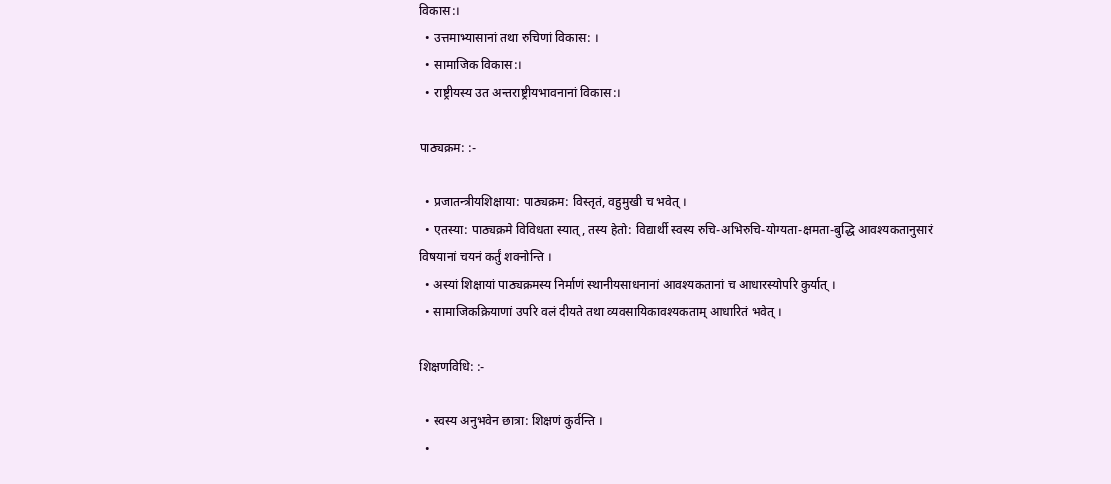विकास:।
  • उत्तमाभ्यासानां तथा रुचिणां विकास: ।
  • सामाजिक विकास:।
  • राष्ट्रीयस्य उत अन्तराष्ट्रीयभावनानां विकास:।

पाठ्यक्रम: :-

  • प्रजातन्त्रीयशिक्षाया: पाठ्यक्रम: विस्तृतं, वहुमुखी च भवेत् ।
  • एतस्या: पाठ्यक्रमे विविधता स्यात्, तस्य हेतो: विद्यार्थी स्वस्य रुचि-अभिरुचि-योग्यता-क्षमता-बुद्धि आवश्यकतानुसारं विषयानां चयनं कर्तुं शक्नोन्ति ।
  • अस्यां शिक्षायां पाठ्यक्रमस्य निर्माणं स्थानीयसाधनानां आवश्यकतानां च आधारस्योपरि कुर्यात् ।
  • सामाजिकक्रियाणां उपरि वलं दीयते तथा व्यवसायिकावश्यकताम् आधारितं भवेत् ।

शिक्षणविधि: :-

  • स्वस्य अनुभवेन छात्रा: शिक्षणं कुर्वन्ति ।
  •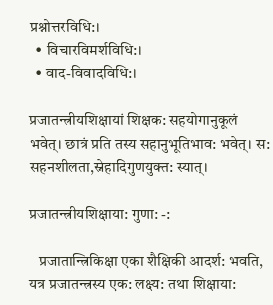प्रश्नोत्तरविधि:।
  • विचारविमर्शविधि:।
  • वाद-विवादविधि:।

प्रजातन्त्रीयशिक्षायां शिक्षक: सहयोगानुकूलं भवेत्। छात्रं प्रति तस्य सहानुभूतिभाव: भवेत्। स: सहनशीलता,स्नेहादिगुणयुक्त: स्यात्।

प्रजातन्त्रीयशिक्षाया: गुणा: -:

   प्रजातान्त्रिकिक्षा एका शैक्षिकी आदर्श: भवति, यत्र प्रजातन्त्रस्य एक: लक्ष्य: तथा शिक्षाया: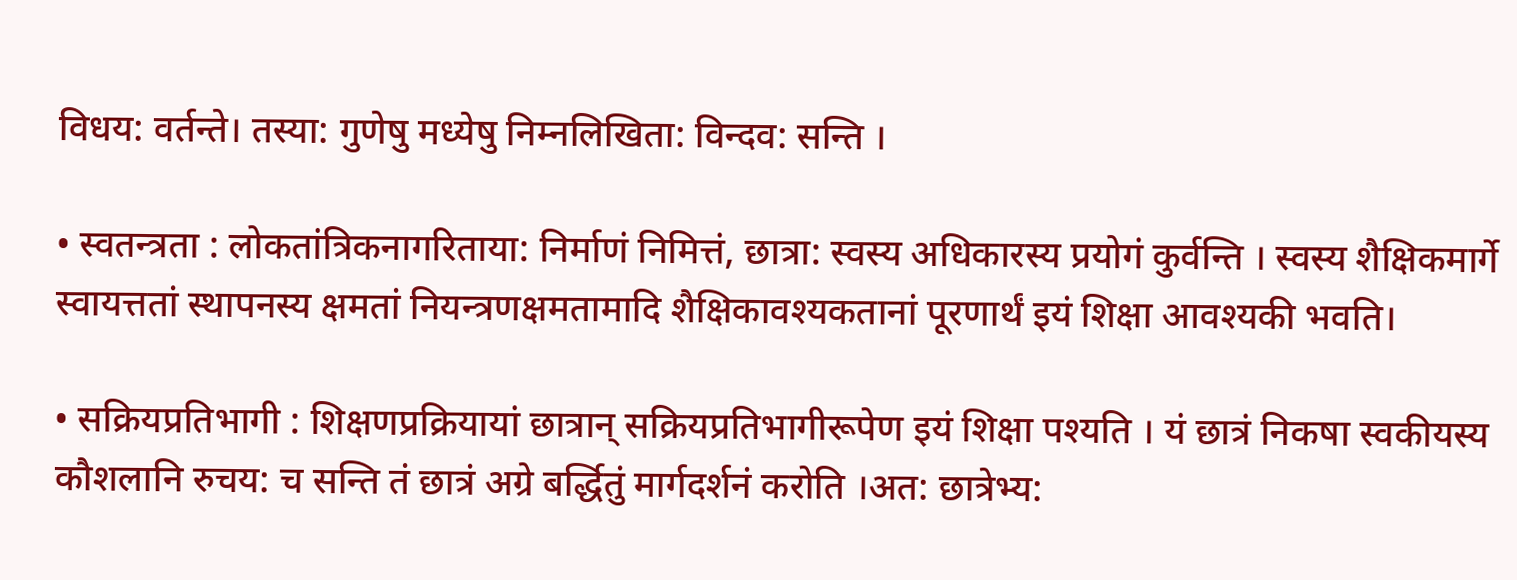विधय: वर्तन्ते। तस्या: गुणेषु मध्येषु निम्नलिखिता: विन्दव: सन्ति ।

• स्वतन्त्रता : लोकतांत्रिकनागरिताया: निर्माणं निमित्तं, छात्रा: स्वस्य अधिकारस्य प्रयोगं कुर्वन्ति । स्वस्य शैक्षिकमार्गे स्वायत्ततां स्थापनस्य क्षमतां नियन्त्रणक्षमतामादि शैक्षिकावश्यकतानां पूरणार्थं इयं शिक्षा आवश्यकी भवति।

• सक्रियप्रतिभागी : शिक्षणप्रक्रियायां छात्रान् सक्रियप्रतिभागीरूपेण इयं शिक्षा पश्यति । यं छात्रं निकषा स्वकीयस्य कौशलानि रुचय: च सन्ति तं छात्रं अग्रे बर्द्धितुं मार्गदर्शनं करोति ।अत: छात्रेभ्य: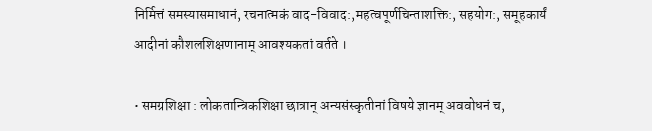निर्मित्तं समस्यासमाधानं, रचनात्मकं वाद-विवाद:,महत्वपूर्णचिन्ताशक्ति:, सहयोग:, समूहकार्यं आदीनां कौशलशिक्षणानाम् आवश्यकतां वर्तते ।

• समग्रशिक्षा : लोकतान्त्रिकशिक्षा छात्रान् अन्यसंस्कृतीनां विषये ज्ञानम् अववोधनं च,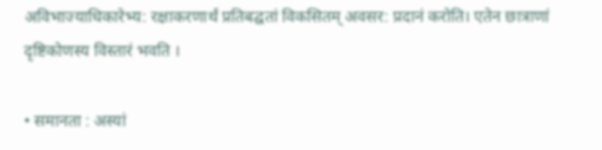अविभाज्याधिकारेभ्य: रक्षाकरणार्थं प्रतिबद्घतां विकसितम् अवसर: प्रदानं करोति। एतेन छात्राणां दृष्टिकोणस्य विस्तारं भवति ।

• समानता : अस्यां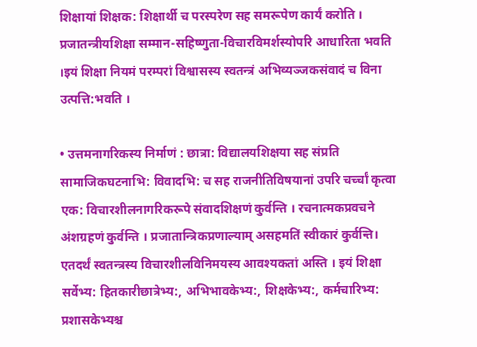शिक्षायां शिक्षक: शिक्षार्थी च परस्परेण सह समरूपेण कार्यं करोति । प्रजातन्त्रीयशिक्षा सम्मान-सहिष्णुता-विचारविमर्शस्योपरि आधारिता भवति ।इयं शिक्षा नियमं परम्परां विश्वासस्य स्वतन्त्रं अभिव्यञ्जकसंवादं च विना उत्पत्ति:भवति ।

• उत्तमनागरिकस्य निर्माणं : छात्रा: विद्यालयशिक्षया सह संप्रति सामाजिकघटनाभि: विवादभि: च सह राजनीतिविषयानां उपरि चर्च्चां कृत्वा एक: विचारशीलनागरिकरूपे संवादशिक्षणं कुर्वन्ति । रचनात्मकप्रवचने अंशग्रहणं कुर्वन्ति । प्रजातान्त्रिकप्रणाल्याम् असहमतिं स्वीकारं कुर्वन्ति। एतदर्थं स्वतन्त्रस्य विचारशीलविनिमयस्य आवश्यकतां अस्ति । इयं शिक्षा सर्वेभ्य: हितकारीछात्रेभ्य:, अभिभावकेभ्य:, शिक्षकेभ्य:, कर्मचारिभ्य: प्रशासकेभ्यश्च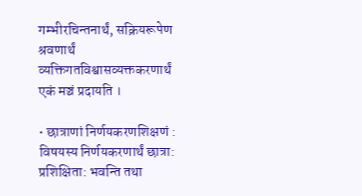गम्भीरचिन्तनार्थं, सक्रियरूपेण श्रवणार्थं व्यक्तिगतविश्वासव्यक्तकरणार्थं एकं मञ्चं प्रदायति ।

• छात्राणां निर्णयकरणशिक्षणं : विषयस्य निर्णयकरणार्थं छात्रा: प्रशिक्षिता: भवन्ति तथा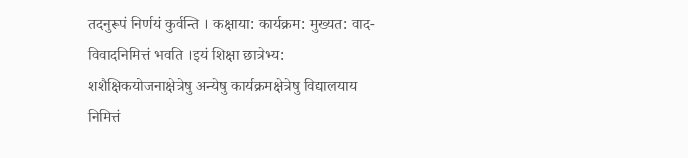तदनुरूपं निर्णयं कुर्वन्ति । कक्षाया: कार्यक्रम: मुख्यत: वाद-विवादनिमित्तं भवति ।इयं शिक्षा छात्रेभ्य: शशैक्षिकयोजनाक्षेत्रेषु अन्येषु कार्यक्रमक्षेत्रेषु विद्यालयाय निमित्तं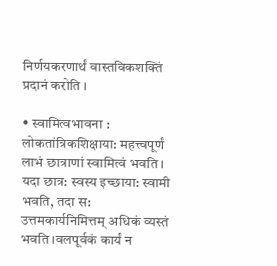निर्णयकरणार्थं वास्तविकशक्तिं प्रदानं करोति ।

• स्वामित्वभावना : लोकतांत्रिकशिक्षाया: महत्त्वपूर्णं लाभं छात्राणां स्वामित्वं भवति । यदा छात्र: स्वस्य इच्छाया: स्वामी भवति, तदा स: उत्तमकार्यनिमित्तम् अधिकं व्यस्तं भवति ।वलपूर्वकं कार्यं न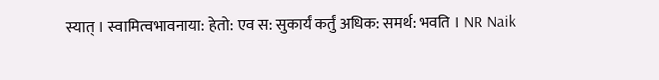स्यात् । स्वामित्वभावनाया: हेतो: एव स: सुकार्यं कर्तुं अधिक: समर्थ: भवति । NR Naik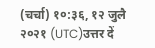(चर्चा) १०:३६, १२ जुलै २०२१ (UTC)उत्तर दें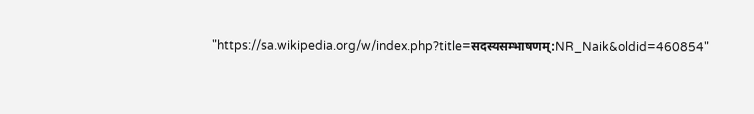"https://sa.wikipedia.org/w/index.php?title=सदस्यसम्भाषणम्:NR_Naik&oldid=460854"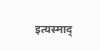इत्यस्माद्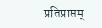प्रतिप्राप्तम्